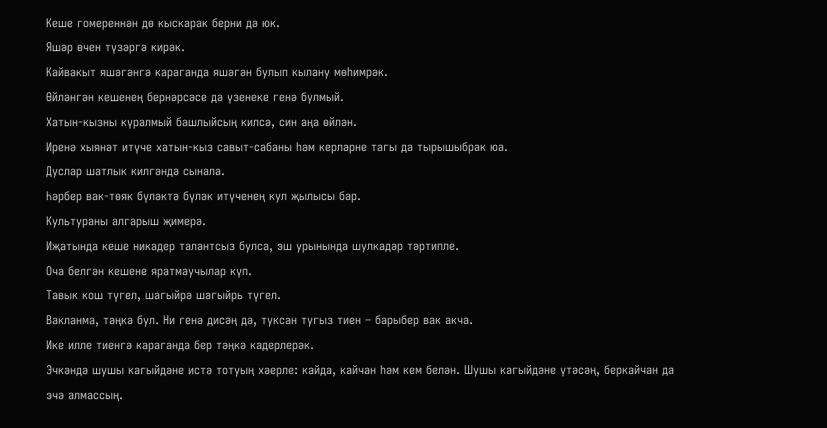Кеше гомереннән дө кыскарак берни дә юк.
Яшәр өчен түзәргә кирәк.
Кайвакыт яшәгәнгә караганда яшәгән булып кылану мөһимрәк.
Өйләнгән кешенең бернәрсәсе дә үзенеке генә булмый.
Хатын-кызны күралмый башлыйсың килсә, син аңа өйлән.
Иренә хыянәт итүче хатын-кыз савыт-сабаны һәм керләрне тагы да тырышыбрак юа.
Дуслар шатлык килгәндә сынала.
Һәрбер вак-төяк бүләктә бүләк итүченең кул җылысы бар.
Культураны алгарыш җимерә.
Иҗатында кеше никадер талантсыз булса, эш урынында шулкадәр тәртипле.
Оча белгән кешене яратмаучылар күп.
Тавык кош түгел, шагыйрә шагыйрь түгел.
Вакланма, тәңкә бул. Ни генә дисәң дә, туксан тугыз тиен – барыбер вак акча.
Ике илле тиенгә караганда бер тәңкә кадерлерәк.
Эчкәндә шушы кагыйдәне истә тотуың хәерле: кайда, кайчан һәм кем белән. Шушы кагыйдәне үтәсәң, беркайчан да эчә алмассың.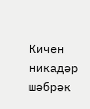Кичен никадәр шәбрәк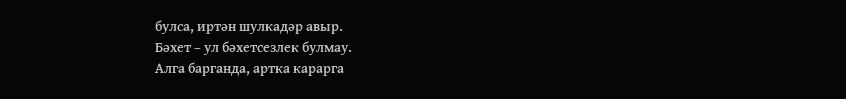булса, иртән шулкадәр авыр.
Бәхет – ул бәхетсезлек булмау.
Алга барганда, артка карарга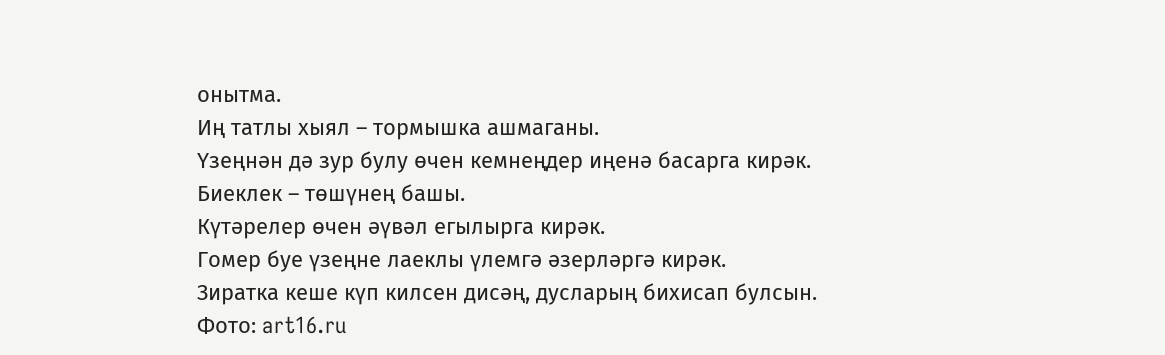онытма.
Иң татлы хыял – тормышка ашмаганы.
Үзеңнән дә зур булу өчен кемнеңдер иңенә басарга кирәк.
Биеклек – төшүнең башы.
Күтәрелер өчен әүвәл егылырга кирәк.
Гомер буе үзеңне лаеклы үлемгә әзерләргә кирәк.
Зиратка кеше күп килсен дисәң, дусларың бихисап булсын.
Фото: art16.ru